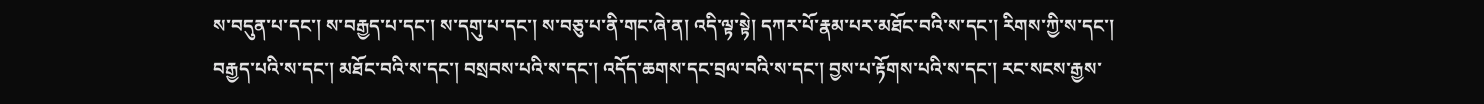ས་བདུན་པ་དང་། ས་བརྒྱད་པ་དང་། ས་དགུ་པ་དང་། ས་བཅུ་པ་ནི་གང་ཞེ་ན། འདི་ལྟ་སྟེ། དཀར་པོ་རྣམ་པར་མཐོང་བའི་ས་དང་། རིགས་ཀྱི་ས་དང་། བརྒྱད་པའི་ས་དང་། མཐོང་བའི་ས་དང་། བསྲབས་པའི་ས་དང་། འདོད་ཆགས་དང་བྲལ་བའི་ས་དང་། བྱས་པ་རྟོགས་པའི་ས་དང་། རང་སངས་རྒྱས་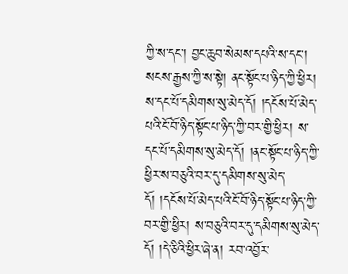ཀྱི་ས་དང་། བྱང་ཆུབ་སེམས་དཔའི་ས་དང་། སངས་རྒྱས་ཀྱི་ས་སྟེ། ནང་སྟོང་པ་ཉིད་ཀྱི་ཕྱིར། ས་དང་པོ་དམིགས་སུ་མེད་དོ། །དངོས་པོ་མེད་པའི་ངོ་བོ་ཉིད་སྟོང་པ་ཉིད་ཀྱི་བར་གྱི་ཕྱིར། ས་དང་པོ་དམིགས་སུ་མེད་དོ། །ནང་སྟོང་པ་ཉིད་ཀྱི་ཕྱིར་ས་བཅུའི་བར་དུ་དམིགས་སུ་མེད་དོ། །དངོས་པོ་མེད་པའི་ངོ་བོ་ཉིད་སྟོང་པ་ཉིད་ཀྱི་བར་གྱི་ཕྱིར། ས་བཅུའི་བར་དུ་དམིགས་སུ་མེད་དོ། །དེ་ཅིའི་ཕྱིར་ཞེ་ན། རབ་འབྱོར་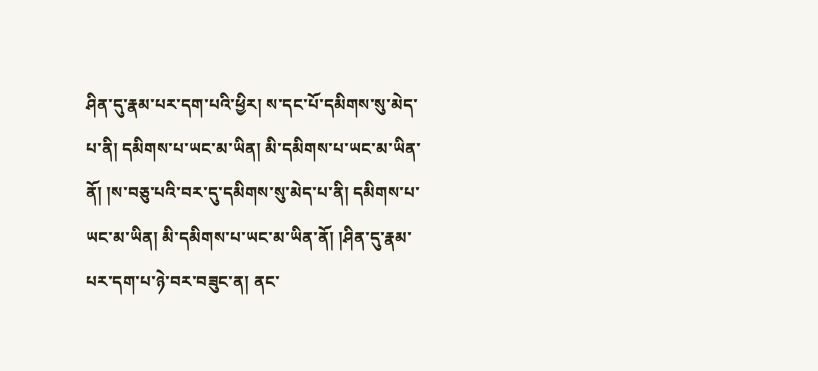ཤིན་དུ་རྣམ་པར་དག་པའི་ཕྱིར། ས་དང་པོ་དམིགས་སུ་མེད་པ་ནི། དམིགས་པ་ཡང་མ་ཡིན། མི་དམིགས་པ་ཡང་མ་ཡིན་ནོ། །ས་བཅུ་པའི་བར་དུ་དམིགས་སུ་མེད་པ་ནི། དམིགས་པ་ཡང་མ་ཡིན། མི་དམིགས་པ་ཡང་མ་ཡིན་ནོ། །ཤིན་དུ་རྣམ་པར་དག་པ་ཉེ་བར་བཟུང་ན། ནང་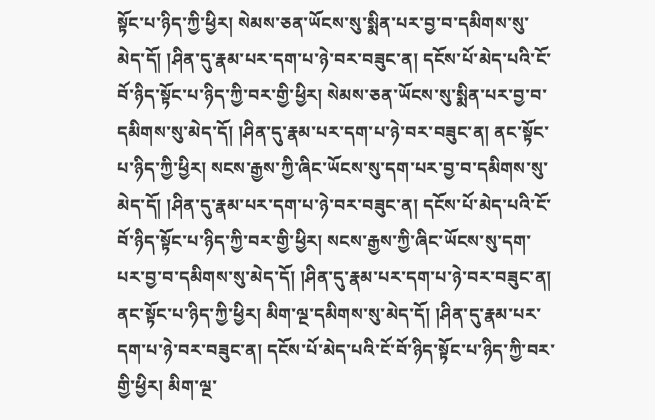སྟོང་པ་ཉིད་ཀྱི་ཕྱིར། སེམས་ཅན་ཡོངས་སུ་སྨིན་པར་བྱ་བ་དམིགས་སུ་མེད་དོ། །ཤིན་དུ་རྣམ་པར་དག་པ་ཉེ་བར་བཟུང་ན། དངོས་པོ་མེད་པའི་ངོ་བོ་ཉིད་སྟོང་པ་ཉིད་ཀྱི་བར་གྱི་ཕྱིར། སེམས་ཅན་ཡོངས་སུ་སྨིན་པར་བྱ་བ་དམིགས་སུ་མེད་དོ། །ཤིན་དུ་རྣམ་པར་དག་པ་ཉེ་བར་བཟུང་ན། ནང་སྟོང་པ་ཉིད་ཀྱི་ཕྱིར། སངས་རྒྱས་ཀྱི་ཞིང་ཡོངས་སུ་དག་པར་བྱ་བ་དམིགས་སུ་མེད་དོ། །ཤིན་དུ་རྣམ་པར་དག་པ་ཉེ་བར་བཟུང་ན། དངོས་པོ་མེད་པའི་ངོ་བོ་ཉིད་སྟོང་པ་ཉིད་ཀྱི་བར་གྱི་ཕྱིར། སངས་རྒྱས་ཀྱི་ཞིང་ཡོངས་སུ་དག་པར་བྱ་བ་དམིགས་སུ་མེད་དོ། །ཤིན་དུ་རྣམ་པར་དག་པ་ཉེ་བར་བཟུང་ན། ནང་སྟོང་པ་ཉིད་ཀྱི་ཕྱིར། མིག་ལྔ་དམིགས་སུ་མེད་དོ། །ཤིན་དུ་རྣམ་པར་དག་པ་ཉེ་བར་བཟུང་ན། དངོས་པོ་མེད་པའི་ངོ་བོ་ཉིད་སྟོང་པ་ཉིད་ཀྱི་བར་གྱི་ཕྱིར། མིག་ལྔ་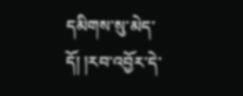དམིགས་སུ་མེད་དོ། །རབ་འབྱོར་དེ་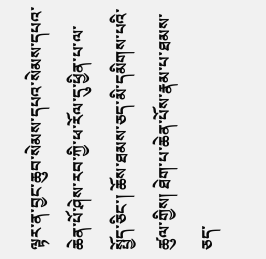ལྟར་ན་བྱང་ཆུབ་སེམས་དཔའ་སེམས་དཔའ་ཆེན་པོ་ཤེས་རབ་ཀྱི་ཕ་རོལ་དུ་ཕྱིན་པ་ལ་སྤྱོད་ཅིང་། ཆོས་ཐམས་ཅད་མི་དམིགས་པའི་ཚུལ་གྱིས། ཐེག་པ་ཆེན་པོས་རྣམ་པ་ཐམས་ཅད་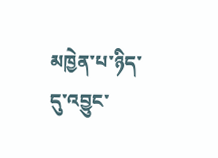མཁྱེན་པ་ཉིད་དུ་འབྱུང་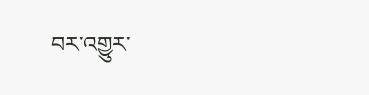བར་འགྱུར་